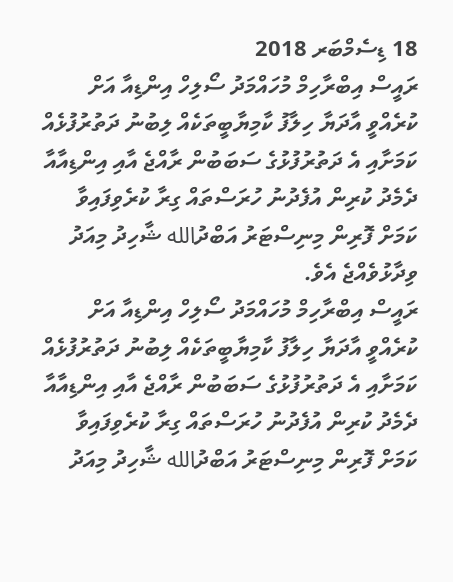18 ޑިސެމްބަރ 2018
ރައީސް އިބްރާހިމް މުހައްމަދު ސޯލިހް އިންޑިއާ އަށް ކުރެއްވީ އާދަޔާ ހިލާފު ކާމިޔާބީތަކެއް ލިބުނު ދަތުރުފުޅެއް ކަމަށާއި އެ ދަތުރުފުޅުގެ ސަބަބުން ރާއްޖެ އާއި އިންޑިއާއާ ދެމެދު ކުރިން އުފެދުނު ހުރަސްތައް ގިރާ ކުރެވިފައިވާ ކަމަށް ފޮރިން މިނިސްޓަރު އަބްދުالله ޝާހިދު މިއަދު ވިދާޅުވެއްޖެ އެވެ.
ރައީސް އިބްރާހިމް މުހައްމަދު ސޯލިހް އިންޑިއާ އަށް ކުރެއްވީ އާދަޔާ ހިލާފު ކާމިޔާބީތަކެއް ލިބުނު ދަތުރުފުޅެއް ކަމަށާއި އެ ދަތުރުފުޅުގެ ސަބަބުން ރާއްޖެ އާއި އިންޑިއާއާ ދެމެދު ކުރިން އުފެދުނު ހުރަސްތައް ގިރާ ކުރެވިފައިވާ ކަމަށް ފޮރިން މިނިސްޓަރު އަބްދުالله ޝާހިދު މިއަދު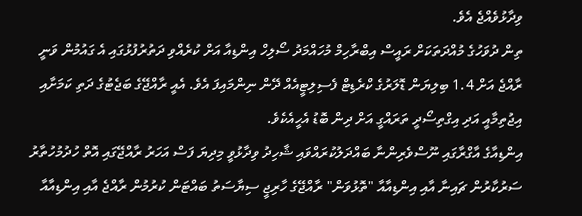ވިދާޅުވެއްޖެ އެވެ.
ތިން ދުވަހުގެ މުއްދަތަކަށް ރައީސް އިބްރާހިމް މުހައްމަދު ސޯލިހް އިންޑިއާ އަށް ކުރެއްވި ދަތުރުފުޅުގައި އެ ގައުމުން ވަނީ ރާއްޖެ އަށް 1.4 ބިލިޔަން ޑޮލަރުގެ ކްރެޑިޓް ފެސިލިޓީއެއް ދޭން ނިންމައިފަ އެވެ. އެއީ ރާއްޖޭގެ ބަޖެޓުގެ ދަތި ކަމަށާއި އިޖުތިމާއީ އަދި އިގްތިސޯދީ ތަރައްގީ އަށް ދިން ބޮޑު އެހީއެކެވެ.
އިންޑިއާގެ އާގްރާގައި ނޫސްވެރިންނާ ބައްދަލުކުރައްވައި ޝާހިދު ވިދާޅުވީ މިދިޔަ ފަސް އަހަރު ރާއްޖޭގައި އޮތް ހުދުމުހުތާރު ސަރުކާރުން ޗައިނާ އާއި އިންޑިއާއާ "ތޮޅުވަން" ރާއްޖޭގެ ހާރިޖީ ސިޔާސަތު ބައްޓަން ކުރުމުން ރާއްޖެ އާއި އިންޑިއާއާ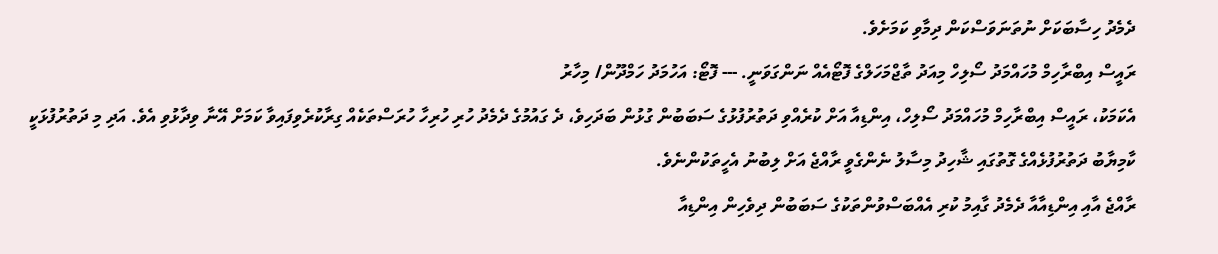ދެމެދު ހިސާބަކަށް ނުތަނަވަސްކަން ދިމާވި ކަމަށެވެ.
ރައީސް އިބްރާހިމް މުހައްމަދު ސޯލިހް މިއަދު ތާޖްމަހަލްގެ ފޮޓޯއެއް ނަންގަވަނީ. --- ފޮޓޯ: އަހުމަދު ހަމްދޫން/ މިހާރު
އެކަމަކު، ރައީސް އިބްރާހިމް މުހައްމަދު ސޯލިހް، އިންޑިއާ އަށް ކުރެއްވި ދަތުރުފުޅުގެ ސަބަބުން ގުޅުން ބަދަހިވެ، ދެ ގައުމުގެ ދެމެދު ހުރި ހުރިހާ ހުރަސްތަކެއް ގިރާކުރެވިފައިވާ ކަމަށް އޭނާ ވިދާޅުވި އެވެ. އަދި މި ދަތުރުފުޅަކީ ކާމިޔާބު ދަތުރުފުޅެއްގެ ގޮތުގައި ޝާހިދު މިސާލު ނެންގެވީ ރާއްޖެ އަށް ލިބުނު އެހީތަކުންނެވެ.
ރާއްޖެ އާއި އިންޑިއާއާ ދެމެދު ގާއިމު ކުރި އެއްބަސްވުންތަކުގެ ސަބަބުން ދިވެހިން އިންޑިއާ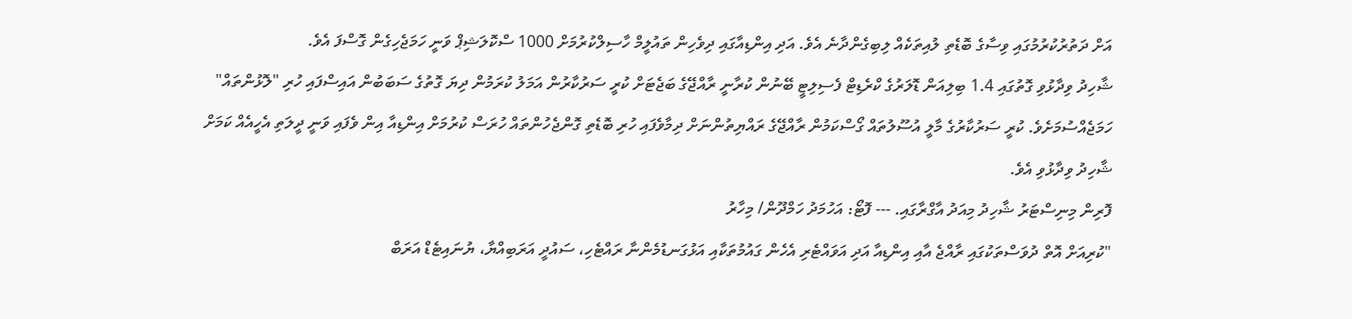އަށް ދަތުރުކުރުމުގައި ވިސާގެ ބޮޑެތި ލުއިތަކެއް ލިބިގެންދާނެ އެވެ. އަދި އިންޑިއާގައި ދިވެހިން ތައުލީމް ހާސިލްކުރުމަށް 1000 ސްކޮލަޝިޕް ވަނީ ހަމަޖެހިގެން ގޮސްފަ އެވެ.
ޝާހިދު ވިދާޅުވި ގޮތުގައި 1.4 ބިލިއަން ޑޮލަރުގެ ކްރެޑިޓް ފެސިލިޓީ ބޭނުން ކުރާނީ ރާއްޖޭގެ ބަޖެޓަށް ކުރީ ސަރުކާރުން އަމަލު ކުރަމުން ދިޔަ ގޮތުގެ ސަބަބުން އައިސްފައި ހުރި "ލޮޅުންތައް" ހަމަޖެއްސުމަށެވެ. ކުރީ ސަރުކާރުގެ މާލީ އުސޫލުތައް ގޯސްކަމުން ރާއްޖޭގެ ރައްޔިތުންނަށް ދިމާވެފައި ހުރި ބޮޑެތި ގޮންޖެހުންތައް ހުރަސް ކުރުމަށް އިންޑިއާ އިން ވެފައި ވަނީ ދީލަތި އެހީއެއް ކަމަށް ޝާހިދު ވިދާޅުވި އެވެ.
ފޮރިން މިނިސްޓަރު ޝާހިދު މިއަދު އާގްރާގައި. --- ފޮޓޯ: އަހުމަދު ހަމްދޫން/ މިހާރު
"ކުރިއަށް އޮތް ދުވަސްތަކުގައި ރާއްޖެ އާއި އިންޑިއާ އަދި އަވައްޓެރި އެހެން ގައުމުތަކާއި އަޅުގަނޑުމެންނާ ރައްޓެހި، ސައުދީ އަރަބިއްޔާ، ޔުނައިޓެޑް އަރަބް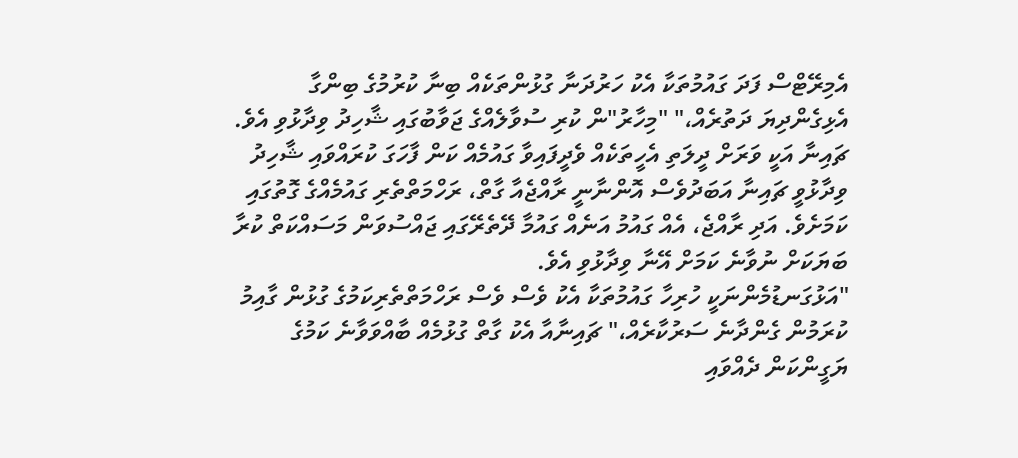އެމިރޭޓްސް ފަދަ ގައުމުތަކާ އެކު ހަރުދަނާ ގުޅުންތަކެއް ބިނާ ކުރުމުގެ ބިންގާ އެޅިގެންދިޔަ ދަތުރެއް،" "މިހާރު"ން ކުރި ސުވާލެއްގެ ޖަވާބުގައި ޝާހިދު ވިދާޅުވި އެވެ.
ޗައިނާ އަކީ ވަރަށް ދީލަތި އެހީތަކެއް ވެދީފައިވާ ގައުމެއް ކަން ފާހަގަ ކުރައްވައި ޝާހިދު ވިދާޅުވީ ޗައިނާ އަބަދުވެސް އޮންނާނީ ރާއްޖެއާ ގާތް، ރަހްމަތްތެރި ގައުމެއްގެ ގޮތުގައި ކަމަށެވެ. އަދި ރާއްޖެ، އެއް ގައުމު އަނެއް ގައުމާ ދޭތެރޭގައި ޖައްސުވަން މަސައްކަތް ކުރާ ބަޔަކަށް ނުވާނެ ކަމަށް އޭނާ ވިދާޅުވި އެވެ.
"އަޅުގަނޑުމެންނަކީ ހުރިހާ ގައުމުތަކާ އެކު ވެސް ވެސް ރަހްމަތްތެރިކަމުގެ ގުޅުން ގާއިމު ކުރަމުން ގެންދާނެ ސަރުކާރެއް،" ޗައިނާއާ އެކު ގާތް ގުޅުމެއް ބާއްވަވާނެ ކަމުގެ ޔަގީންކަން ދެއްވައި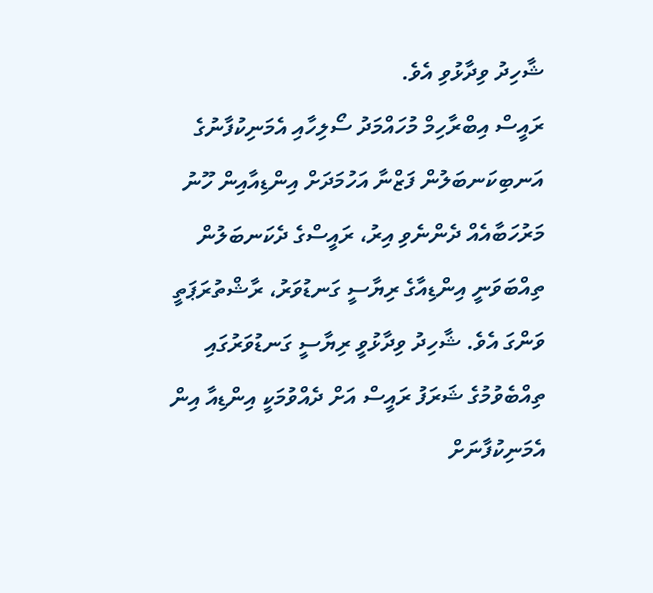ޝާހިދު ވިދާޅުވި އެވެ.
ރައީސް އިބްރާހިމް މުހައްމަދު ސޯލިހާއި އެމަނިކުފާނުގެ އަނބިކަނބަލުން ފަޒްނާ އަހުމަދަށް އިންޑިއާއިން ހޫނު މަރުހަބާއެއް ދެންނެވި އިރު، ރައީސްގެ ދެކަނބަލުން ތިއްބަވަނީ އިންޑިއާގެ ރިޔާސީ ގަނޑުވަރު، ރާޝްތުރަޕަތީ ވަންގަ އެވެ. ޝާހިދު ވިދާޅުވީ ރިޔާސީ ގަނޑުވަރުގައި ތިއްބެވުމުގެ ޝަރަފު ރައީސް އަށް ދެއްވުމަކީ އިންޑިއާ އިން އެމަނިކުފާނަށް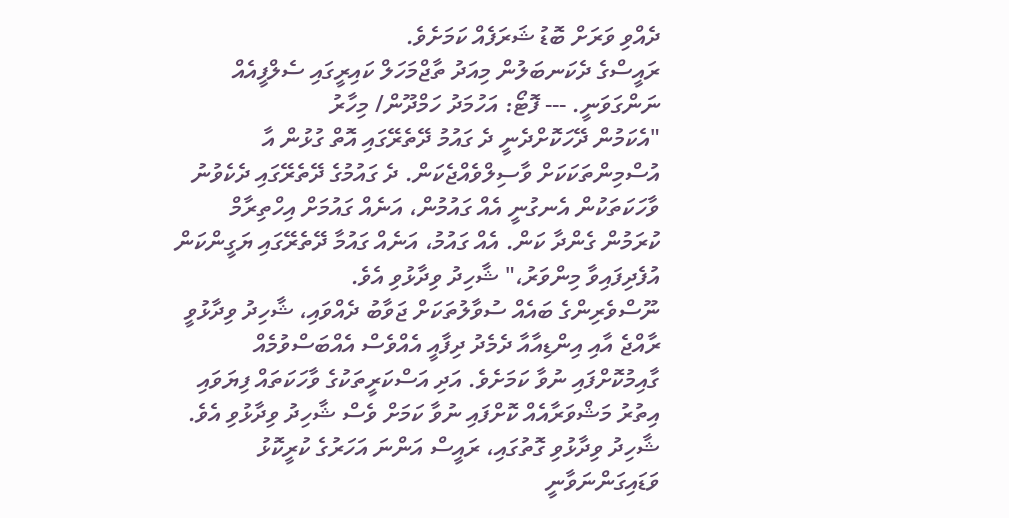ދެއްވި ވަރަށް ބޮޑު ޝަރަފެއް ކަމަށެވެ.
ރައީސްގެ ދެކަނބަލުން މިއަދު ތާޖްމަހަލް ކައިރީގައި ސެލްފީއެއް ނަންގަވަނީ. --- ފޮޓޯ: އަހުމަދު ހަމްދޫން/ މިހާރު
"އެކަމުން ދޭހަކޮށްދެނީ ދެ ގައުމު ދޭތެރޭގައި އޮތް ގުޅުން އާ އުސްމިންތަކަކަށް ވާސިލްވެއްޖެކަން. ދެ ގައުމުގެ ދޭތެރޭގައި ދެކެވުނު ވާހަކަތަކުން އެނގުނީ އެއް ގައުމުން، އަނެއް ގައުމަށް އިހްތިރާމް ކުރަމުން ގެންދާ ކަން. އެއް ގައުމު، އަނެއް ގައުމާ ދޭތެރޭގައި ޔަގީންކަން އުފެދިފައިވާ މިންވަރު،" ޝާހިދު ވިދާޅުވި އެވެ.
ނޫސްވެރިންގެ ބައެއް ސުވާލުތަކަށް ޖަވާބު ދެއްވައި، ޝާހިދު ވިދާޅުވީ ރާއްޖެ އާއި އިންޑިއާއާ ދެމެދު ދިފާއީ އެއްވެސް އެއްބަސްވުމެއް ގާއިމުކޮށްފައި ނުވާ ކަމަށެވެ. އަދި އަސްކަރީތަކުގެ ވާހަކަތައް ފިޔަވައި އިތުރު މަޝްވަރާއެއް ކޮށްފައި ނުވާ ކަމަށް ވެސް ޝާހިދު ވިދާޅުވި އެވެ.
ޝާހިދު ވިދާޅުވި ގޮތުގައި، ރައީސް އަންނަ އަހަރުގެ ކުރީކޮޅު ވަޑައިގަންނަވާނީ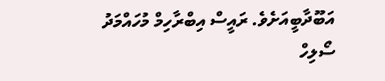އަބޫދާބީއަށެވެ. ރައީސް އިބްރާހިމް މުހައްމަދު ސޯލިހް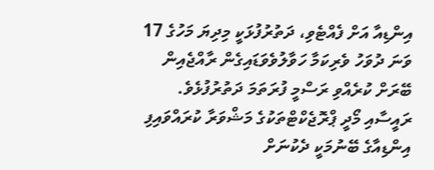އިންޑިއާ އަށް ފެއްޓެވި، ދަތުރުފުޅަކީ މިދިޔަ މަހުގެ 17 ވަނަ ދުވަހު ވެރިކަމާ ހަވާލުވެވަޑައިގެން ރާއްޖެއިން ބޭރަށް ކުރެއްވި ރަސްމީ ފުރަތަމަ ދަތުރުފުޅެވެ.
ރައީސާއި މޯދީ ޕްރޮޖެކްޓްތަކުގެ މަޝްވަރާ ކުރައްވައިފި
އިންޑިއާގެ ބޭނުމަކީ ދެކުނަށް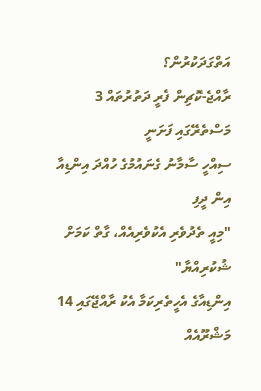އަތްގަދަކުރުން؟
ރާއްޖެ-ކޮޗިން ފެރީ ދަތުރުތައް 3 މަސްތެރޭގައި ފަށަނީ
ސިއްހީ ސާމާނު ގެނައުމުގެ ހުއްދަ އިންޑިއާ އިން ދީފި
"މިއީ ތެދުވެރި އެކުވެރިއެއް، ގާތް ކަމަށް ޝުކުރިއްޔާ"
އިންޑިއާގެ އެހީތެރިކަމާ އެކު ރާއްޖޭގައި 14 މަޝްރޫއެއް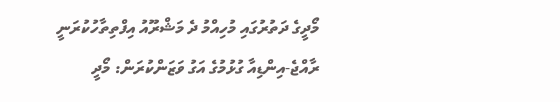މޯދީގެ ދަތުރުގައި މުހިއްމު ދެ މަޝްރޫއު އިފްތިތާހުކުރަނީ
ރާއްޖެ-އިންޑިއާ ގުޅުމުގެ އަގު ވަޒަންކުރަން: މޯދީ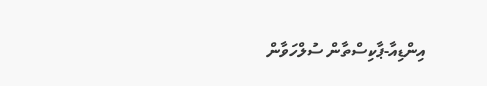އިންޑިއާ-ޕާކިސްތާން ސުލްހަވާން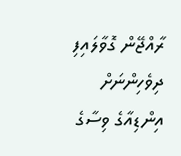ރާއްޖޭން ގޮވާލައިފި
ދިވެހިންނަށް އިންޑިއާގެ ވިސާގެ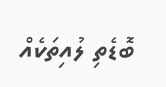ބޮޑެތި ލުއިތަކެއް